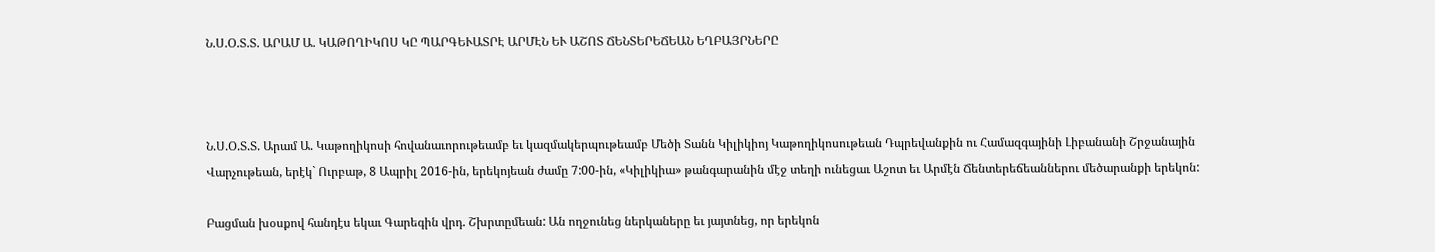Ն.Ս.Օ.Տ.Տ. ԱՐԱՄ Ա. ԿԱԹՈՂԻԿՈՍ ԿԸ ՊԱՐԳԵՒԱՏՐԷ ԱՐՄԷՆ ԵՒ ԱՇՈՏ ՃԵՆՏԵՐԵՃԵԱՆ ԵՂԲԱՅՐՆԵՐԸ



Ն.Ս.Օ.Տ.Տ. Արամ Ա. Կաթողիկոսի հովանաւորութեամբ եւ կազմակերպութեամբ Մեծի Տանն Կիլիկիոյ Կաթողիկոսութեան Դպրեվանքին ու Համազգայինի Լիբանանի Շրջանային Վարչութեան, երէկ` Ուրբաթ, 8 Ապրիլ 2016-ին, երեկոյեան ժամը 7:00-ին, «Կիլիկիա» թանգարանին մէջ տեղի ունեցաւ Աշոտ եւ Արմէն Ճենտերեճեաններու մեծարանքի երեկոն:

Բացման խօսքով հանդէս եկաւ Գարեգին վրդ. Շխրտըմեան: Ան ողջունեց ներկաները եւ յայտնեց, որ երեկոն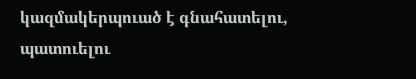կազմակերպուած է գնահատելու, պատուելու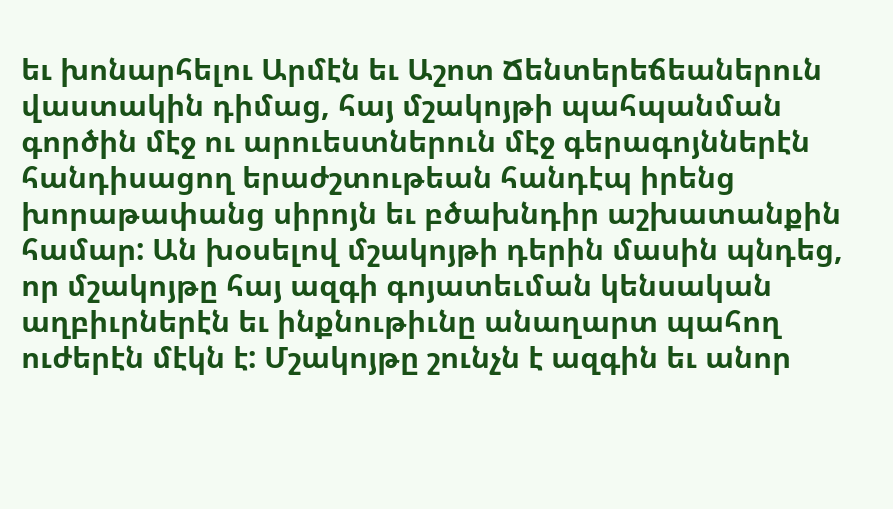եւ խոնարհելու Արմէն եւ Աշոտ Ճենտերեճեաներուն վաստակին դիմաց, հայ մշակոյթի պահպանման գործին մէջ ու արուեստներուն մէջ գերագոյններէն հանդիսացող երաժշտութեան հանդէպ իրենց խորաթափանց սիրոյն եւ բծախնդիր աշխատանքին համար: Ան խօսելով մշակոյթի դերին մասին պնդեց, որ մշակոյթը հայ ազգի գոյատեւման կենսական աղբիւրներէն եւ ինքնութիւնը անաղարտ պահող ուժերէն մէկն է: Մշակոյթը շունչն է ազգին եւ անոր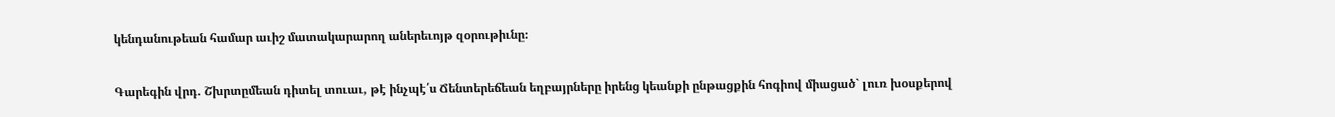կենդանութեան համար աւիշ մատակարարող աներեւոյթ զօրութիւնը։

Գարեգին վրդ. Շխրտըմեան դիտել տուաւ, թէ ինչպէ՛ս Ճենտերեճեան եղբայրները իրենց կեանքի ընթացքին հոգիով միացած` լուռ խօսքերով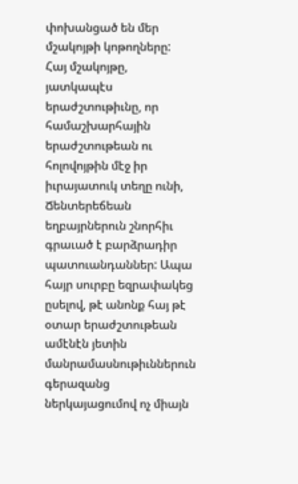փոխանցած են մեր մշակոյթի կոթողները:
Հայ մշակոյթը, յատկապէս երաժշտութիւնը, որ համաշխարհային երաժշտութեան ու հոլովոյթին մէջ իր իւրայատուկ տեղը ունի, Ճենտերեճեան եղբայրներուն շնորհիւ գրաւած է բարձրադիր պատուանդաններ: Ապա հայր սուրբը եզրափակեց ըսելով, թէ անոնք հայ թէ օտար երաժշտութեան ամէնէն յետին մանրամասնութիւններուն գերազանց ներկայացումով ոչ միայն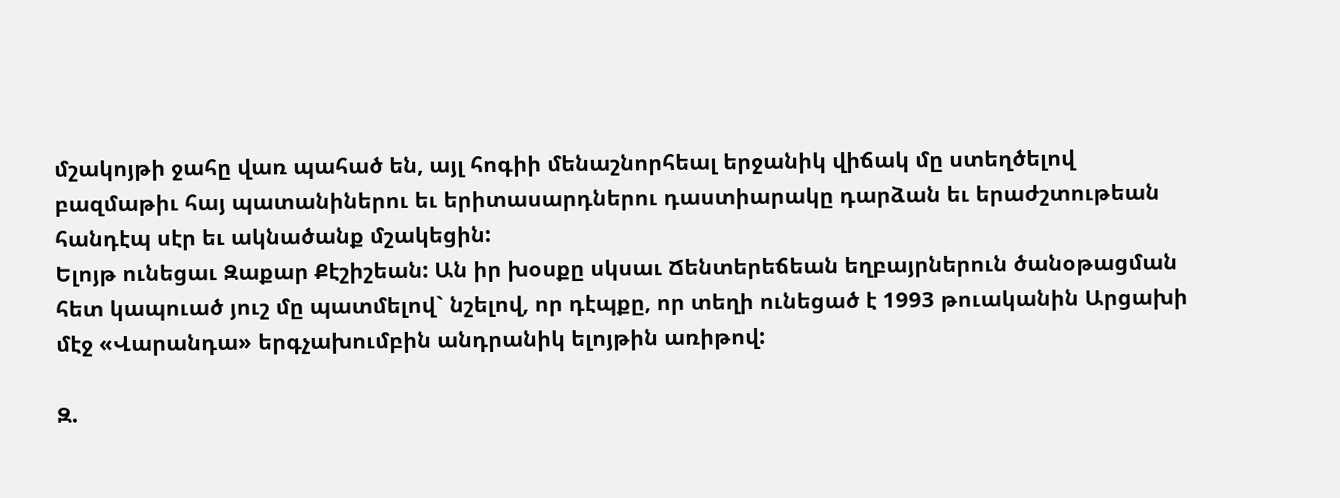մշակոյթի ջահը վառ պահած են, այլ հոգիի մենաշնորհեալ երջանիկ վիճակ մը ստեղծելով բազմաթիւ հայ պատանիներու եւ երիտասարդներու դաստիարակը դարձան եւ երաժշտութեան հանդէպ սէր եւ ակնածանք մշակեցին:
Ելոյթ ունեցաւ Զաքար Քէշիշեան: Ան իր խօսքը սկսաւ Ճենտերեճեան եղբայրներուն ծանօթացման հետ կապուած յուշ մը պատմելով` նշելով, որ դէպքը, որ տեղի ունեցած է 1993 թուականին Արցախի մէջ «Վարանդա» երգչախումբին անդրանիկ ելոյթին առիթով:

Զ.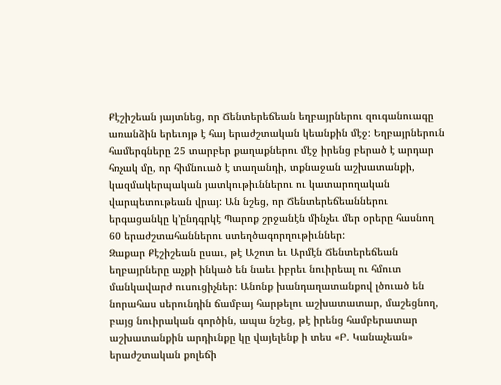Քէշիշեան յայտնեց, որ Ճենտերեճեան եղբայրներու զուգանուագը առանձին երեւոյթ է հայ երաժշտական կեանքին մէջ: Եղբայրներուն համերգները 25 տարբեր քաղաքներու մէջ իրենց բերած է արդար հռչակ մը, որ հիմնուած է տաղանդի, տքնաջան աշխատանքի, կազմակերպական յատկութիւններու ու կատարողական վարպետութեան վրայ: Ան նշեց, որ Ճենտերեճեաններու երգացանկը կ’ընդգրկէ Պարոք շրջանէն մինչեւ մեր օրերը հասնող 60 երաժշտահաններու ստեղծագորղութիւններ:
Զաքար Քէշիշեան ըսաւ, թէ Աշոտ եւ Արմէն Ճենտերեճեան եղբայրները աչքի ինկած են նաեւ իբրեւ նուիրեալ ու հմուտ մանկավարժ ուսուցիչներ: Անոնք խանդաղատանքով լծուած են նորահաս սերունդին ճամբայ հարթելու աշխատատար, մաշեցնող, բայց նուիրական գործին, ապա նշեց, թէ իրենց համբերատար աշխատանքին արդիւնքը կը վայելենք ի տես «Բ. Կանաչեան» երաժշտական քոլեճի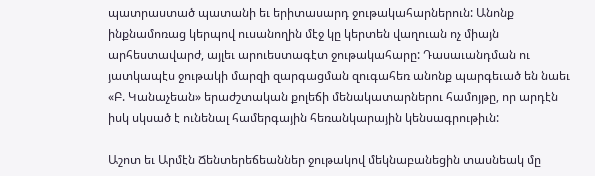պատրաստած պատանի եւ երիտասարդ ջութակահարներուն: Անոնք ինքնամոռաց կերպով ուսանողին մէջ կը կերտեն վաղուան ոչ միայն արհեստավարժ, այլեւ արուեստագէտ ջութակահարը: Դասաւանդման ու յատկապէս ջութակի մարզի զարգացման զուգահեռ անոնք պարգեւած են նաեւ «Բ. Կանաչեան» երաժշտական քոլեճի մենակատարներու համոյթը, որ արդէն իսկ սկսած է ունենալ համերգային հեռանկարային կենսագրութիւն:

Աշոտ եւ Արմէն Ճենտերեճեաններ ջութակով մեկնաբանեցին տասնեակ մը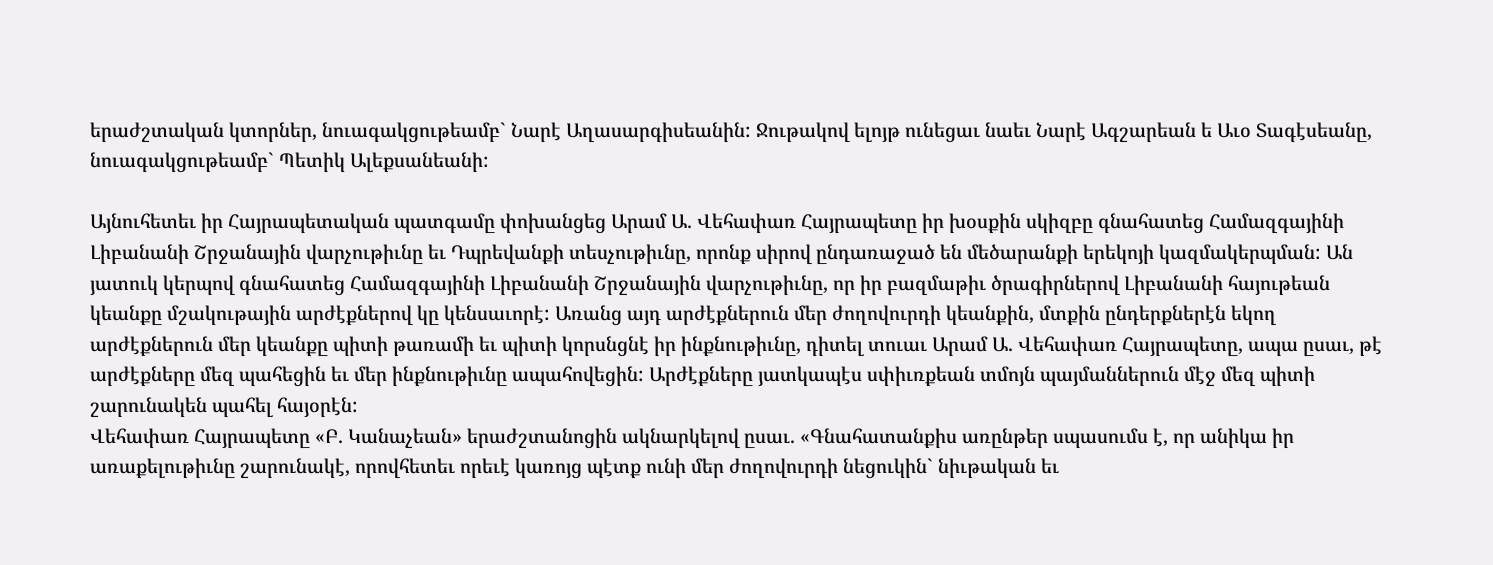երաժշտական կտորներ, նուագակցութեամբ` Նարէ Աղասարգիսեանին: Ջութակով ելոյթ ունեցաւ նաեւ Նարէ Ագշարեան ե Աւօ Տագէսեանը, նուագակցութեամբ` Պետիկ Ալեքսանեանի:

Այնուհետեւ իր Հայրապետական պատգամը փոխանցեց Արամ Ա. Վեհափառ Հայրապետը իր խօսքին սկիզբը գնահատեց Համազգայինի Լիբանանի Շրջանային վարչութիւնը եւ Դպրեվանքի տեսչութիւնը, որոնք սիրով ընդառաջած են մեծարանքի երեկոյի կազմակերպման: Ան յատուկ կերպով գնահատեց Համազգայինի Լիբանանի Շրջանային վարչութիւնը, որ իր բազմաթիւ ծրագիրներով Լիբանանի հայութեան կեանքը մշակութային արժէքներով կը կենսաւորէ: Առանց այդ արժէքներուն մեր ժողովուրդի կեանքին, մտքին ընդերքներէն եկող արժէքներուն մեր կեանքը պիտի թառամի եւ պիտի կորսնցնէ իր ինքնութիւնը, դիտել տուաւ Արամ Ա. Վեհափառ Հայրապետը, ապա ըսաւ, թէ արժէքները մեզ պահեցին եւ մեր ինքնութիւնը ապահովեցին: Արժէքները յատկապէս սփիւռքեան տմոյն պայմաններուն մէջ մեզ պիտի շարունակեն պահել հայօրէն:
Վեհափառ Հայրապետը «Բ. Կանաչեան» երաժշտանոցին ակնարկելով ըսաւ. «Գնահատանքիս առընթեր սպասումս է, որ անիկա իր առաքելութիւնը շարունակէ, որովհետեւ որեւէ կառոյց պէտք ունի մեր ժողովուրդի նեցուկին` նիւթական եւ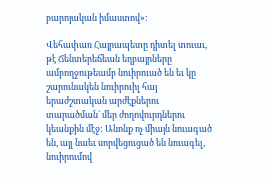բարոյական իմաստով»:

Վեհափառ Հայրապետը դիտել տուաւ, թէ Ճենտերեճեան եղբայրները ամբողջութեամբ նուիրուած են եւ կը շարունակեն նուիրուիլ հայ երաժշտական արժէքներու տարածման` մեր ժողովուրդներու կեանքին մէջ: Անոնք ոչ միայն նուագած են, այլ նաեւ սորվեցուցած են նուագել, նուիրումով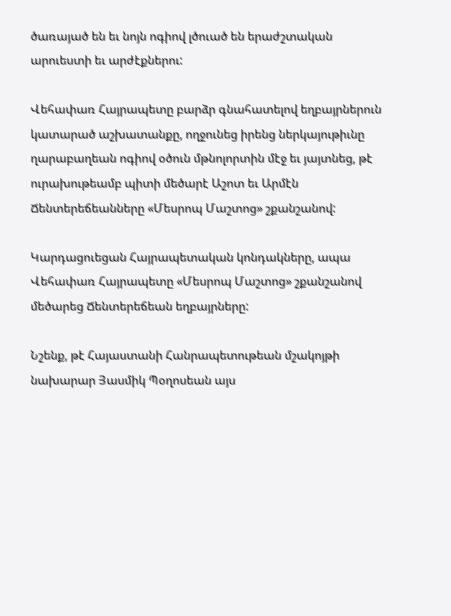ծառայած են եւ նոյն ոգիով լծուած են երաժշտական արուեստի եւ արժէքներու:

Վեհափառ Հայրապետը բարձր գնահատելով եղբայրներուն կատարած աշխատանքը, ողջունեց իրենց ներկայութիւնը ղարաբաղեան ոգիով օծուն մթնոլորտին մէջ եւ յայտնեց, թէ ուրախութեամբ պիտի մեծարէ Աշոտ եւ Արմէն Ճենտերեճեանները «Մեսրոպ Մաշտոց» շքանշանով:

Կարդացուեցան Հայրապետական կոնդակները, ապա Վեհափառ Հայրապետը «Մեսրոպ Մաշտոց» շքանշանով մեծարեց Ճենտերեճեան եղբայրները:

Նշենք, թէ Հայաստանի Հանրապետութեան մշակոյթի նախարար Յասմիկ Պօղոսեան այս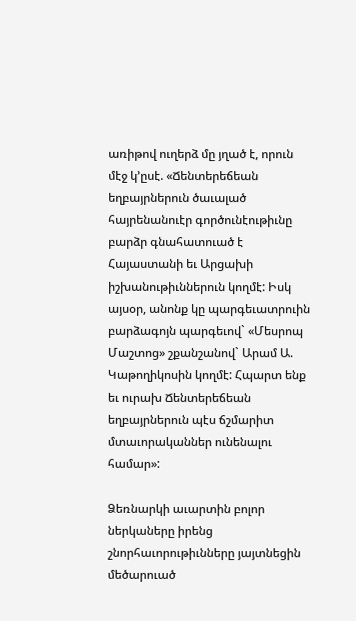առիթով ուղերձ մը յղած է, որուն մէջ կ’ըսէ. «Ճենտերեճեան եղբայրներուն ծաւալած հայրենանուէր գործունէութիւնը բարձր գնահատուած է Հայաստանի եւ Արցախի իշխանութիւններուն կողմէ: Իսկ այսօր, անոնք կը պարգեւատրուին բարձագոյն պարգեւով` «Մեսրոպ Մաշտոց» շքանշանով` Արամ Ա. Կաթողիկոսին կողմէ: Հպարտ ենք եւ ուրախ Ճենտերեճեան եղբայրներուն պէս ճշմարիտ մտաւորականներ ունենալու համար»:

Ձեռնարկի աւարտին բոլոր ներկաները իրենց շնորհաւորութիւնները յայտնեցին մեծարուած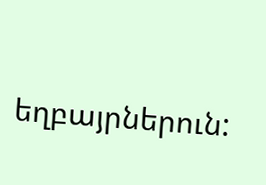եղբայրներուն: